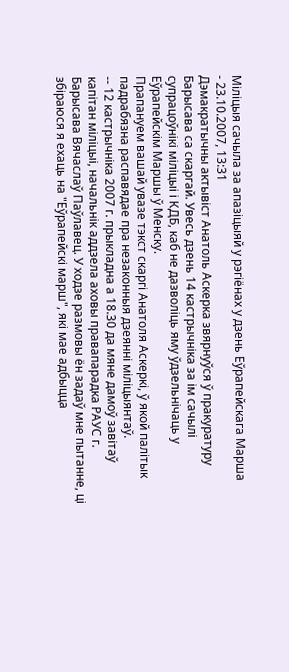Міліцыя сачыла за апазіцыяй у рэгіёнах у дзень Еўрапейскага Марша
- 23.10.2007, 13:31
Дэмакратычны актывіст Анатоль Аскерка звярнуўся ў пракуратуру Барысава са скаргай. Увесь дзень 14 кастрычніка за ім сачылі супрацоўнікі міліцыі і КДБ, каб не дазволіць яму ўдзельнічаць у Еўрапейскім Маршы ў Менску.
Прапануем вашай увазе тэкст скаргі Анатоля Аскеркі, ў якой палітык падрабязна распавядае пра незаконныя дзеянні міліцыянтаў.
-- 12 кастрычніка 2007 г. прыкладна а 18.30 да мяне дамоў завітаў капітан міліцыі, начальнік аддзела аховы правапарадка РАУС г. Барысава Вячаслаў Паўлавец. У ходзе размовы ён задаў мне пытанне, ці збіраюся я ехаць на "Еўрапейскі марш", які мае адбыцца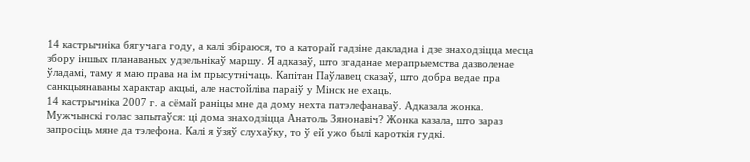14 кастрычніка бягучага году, а калі збіраюся, то а каторай гадзіне дакладна і дзе знаходзіцца месца збору іншых планаваных удзельнікаў маршу. Я адказаў, што згаданае мерапрыемства дазволенае ўладамі, таму я маю права на ім прысутнічаць. Капітан Паўлавец сказаў, што добра ведае пра санкцыянаваны характар акцыі, але настойліва параіў у Мінск не ехаць.
14 кастрычніка 2007 г. а сёмай раніцы мне да дому нехта патэлефанаваў. Адказала жонка. Мужчынскі голас запытаўся: ці дома знаходзіцца Анатоль Зянонавіч? Жонка казала, што зараз запросіць мяне да тэлефона. Калі я ўзяў слухаўку, то ў ей ужо былі кароткія гудкі.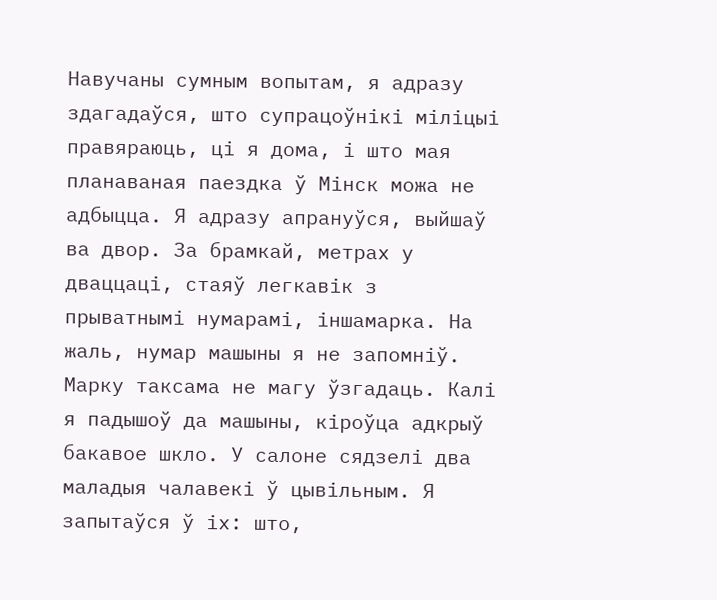Навучаны сумным вопытам, я адразу здагадаўся, што супрацоўнікі міліцыі правяраюць, ці я дома, і што мая планаваная паездка ў Мінск можа не адбыцца. Я адразу апрануўся, выйшаў ва двор. За брамкай, метрах у дваццаці, стаяў легкавік з прыватнымі нумарамі, іншамарка. На жаль, нумар машыны я не запомніў. Марку таксама не магу ўзгадаць. Калі я падышоў да машыны, кіроўца адкрыў бакавое шкло. У салоне сядзелі два маладыя чалавекі ў цывільным. Я запытаўся ў іх: што,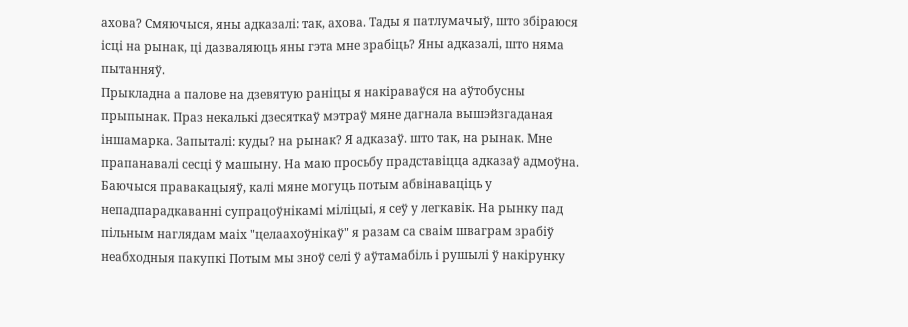ахова? Смяючыся, яны адказалі: так, ахова. Тады я патлумачыў, што збіраюся ісці на рынак, ці дазваляюць яны гэта мне зрабіць? Яны адказалі, што няма пытанняў.
Прыкладна а палове на дзевятую раніцы я накіраваўся на аўтобусны прыпынак. Праз некалькі дзесяткаў мэтраў мяне дагнала вышэйзгаданая іншамарка. Запыталі: куды? на рынак? Я адказаў. што так, на рынак. Мне прапанавалі сесці ў машыну. На маю просьбу прадставіцца адказаў адмоўна. Баючыся правакацыяў, калі мяне могуць потым абвінаваціць у непадпарадкаванні супрацоўнікамі міліцыі, я сеў у легкавік. На рынку пад пільным наглядам маіх "целаахоўнікаў" я разам са сваім шваграм зрабіў неабходныя пакупкі Потым мы зноў селі ў аўтамабіль і рушылі ў накірунку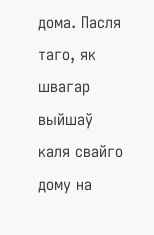дома. Пасля таго, як швагар выйшаў каля свайго дому на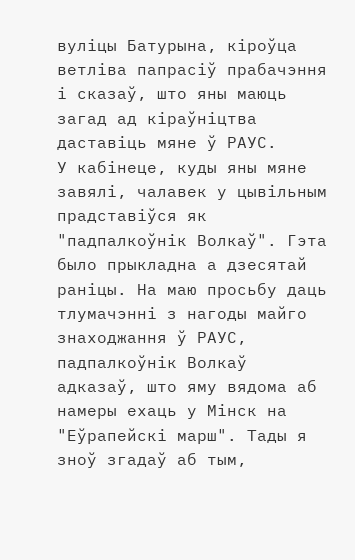вуліцы Батурына, кіроўца ветліва папрасіў прабачэння і сказаў, што яны маюць загад ад кіраўніцтва даставіць мяне ў РАУС.
У кабінеце, куды яны мяне завялі, чалавек у цывільным прадставіўся як "падпалкоўнік Волкаў". Гэта было прыкладна а дзесятай раніцы. На маю просьбу даць тлумачэнні з нагоды майго знаходжання ў РАУС, падпалкоўнік Волкаў адказаў, што яму вядома аб намеры ехаць у Мінск на "Еўрапейскі марш". Тады я зноў згадаў аб тым,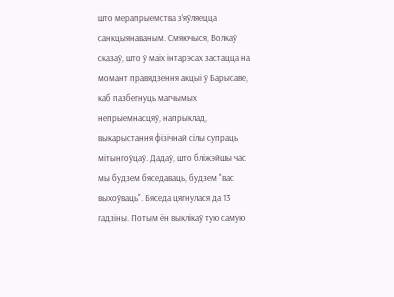што мерапрыемства з’яўляецца санкцыянаваным. Смяючыся, Волкаў сказаў, што ў маіх інтарэсах застацца на момант правядзення акцыі ў Барысаве, каб пазбегнуць магчымых непрыемнасцяў, напрыклад, выкарыстання фізічнай сілы супраць мітынгоўцаў. Дадаў, што бліжэйшы час мы будзем бяседаваць, будзем "вас выхоўваць". Бяседа цягнулася да 13 гадзіны. Потым ён выклікаў тую самую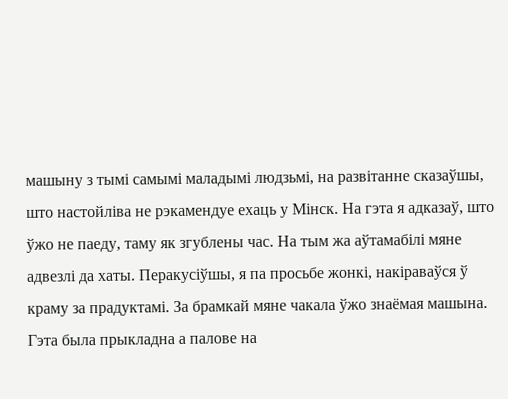машыну з тымі самымі маладымі людзьмі, на развітанне сказаўшы, што настойліва не рэкамендуе ехаць у Мінск. На гэта я адказаў, што ўжо не паеду, таму як згублены час. На тым жа аўтамабілі мяне адвезлі да хаты. Перакусіўшы, я па просьбе жонкі, накіраваўся ў краму за прадуктамі. За брамкай мяне чакала ўжо знаёмая машына. Гэта была прыкладна а палове на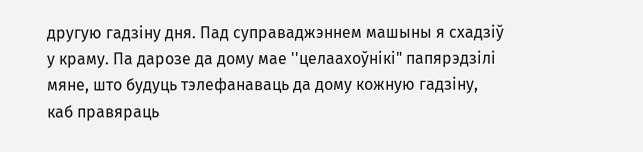другую гадзіну дня. Пад суправаджэннем машыны я схадзіў у краму. Па дарозе да дому мае ''целаахоўнікі" папярэдзілі мяне, што будуць тэлефанаваць да дому кожную гадзіну, каб правяраць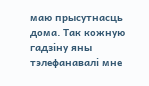маю прысутнасць дома. Так кожную гадзіну яны тэлефанавалі мне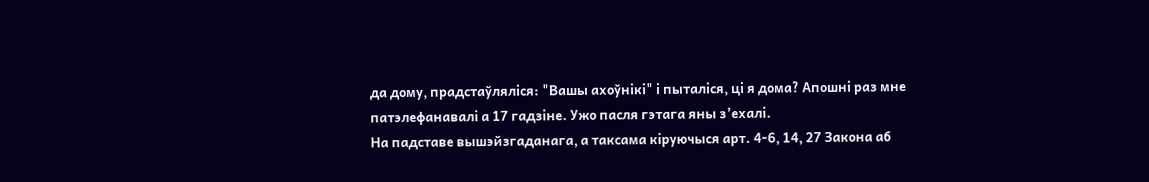да дому, прадстаўляліся: "Вашы ахоўнікі" і пыталіся, ці я дома? Апошні раз мне патэлефанавалі а 17 гадзіне. Ужо пасля гэтага яны з’ехалі.
На падставе вышэйзгаданага, а таксама кіруючыся арт. 4-6, 14, 27 Закона аб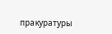пракуратуры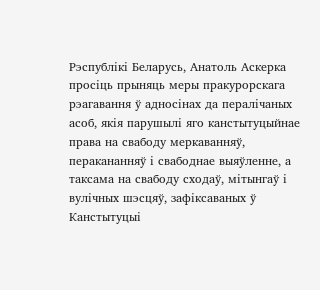Рэспублікі Беларусь, Анатоль Аскерка просіць прыняць меры пракурорскага рэагавання ў адносінах да пералічаных асоб, якія парушылі яго канстытуцыйнае права на свабоду меркаванняў, перакананняў і свабоднае выяўленне, а таксама на свабоду сходаў, мітынгаў і вулічных шэсцяў, зафіксаваных ў Канстытуцыі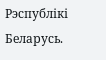Рэспублікі Беларусь.